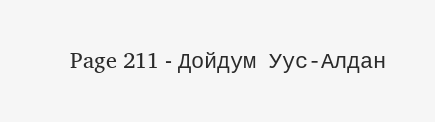Page 211 - Дойдум Уус-Алдан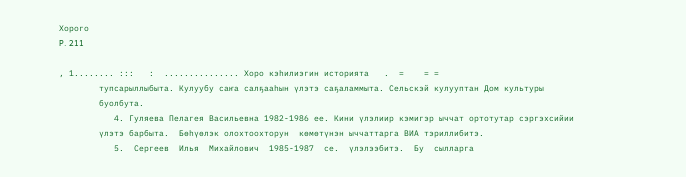Хорого
P. 211

, 1........ :::   :  ............... Хоро кэһилиэгин историята   .  =    = =
        тупсарыллыбыта. Кулуубу саҥа салҕааһын үлэтэ саҕаламмыта. Сельскэй кулууптан Дом культуры
        буолбута.
           4. Гуляева Пелагея Васильевна 1982-1986 ее. Кини үлэлиир кэмигэр ыччат ортотутар сэргэхсийии
        үлэтэ барбыта.  Бөһүөлэк олохтоохторун  көмөтүнэн ыччаттарга ВИА тэриллибитэ.
           5.  Сергеев  Илья  Михайлович  1985-1987  се.  үлэлээбитэ.  Бу  сылларга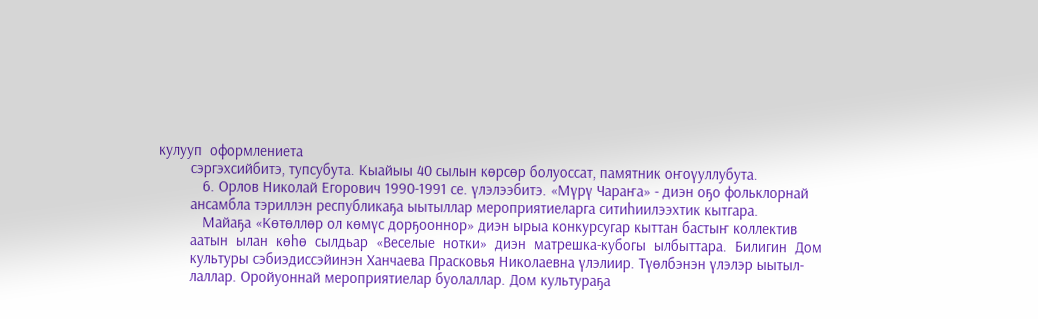кулууп  оформлениета
        сэргэхсийбитэ, тупсубута. Кыайыы 40 сылын көрсөр болуоссат, памятник оҥоүуллубута.
           6. Орлов Николай Егорович 1990-1991 се. үлэлээбитэ. «Мүрү Чараҥа» - диэн оҕо фольклорнай
        ансамбла тэриллэн республикаҕа ыытыллар мероприятиеларга ситиһиилээхтик кытгара.
           Майаҕа «Көтөллөр ол көмүс дорҕооннор» диэн ырыа конкурсугар кыттан бастыҥ коллектив
        аатын  ылан  көһө  сылдьар  «Веселые  нотки»  диэн  матрешка-кубогы  ылбыттара.  Билигин  Дом
        культуры сэбиэдиссэйинэн Ханчаева Прасковья Николаевна үлэлиир. Түөлбэнэн үлэлэр ыытыл-
        лаллар. Оройуоннай мероприятиелар буолаллар. Дом культураҕа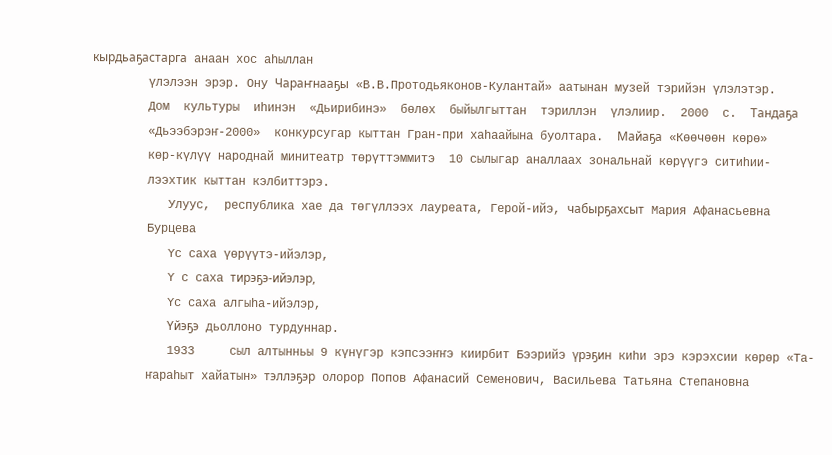кырдьаҕастарга анаан хос аһыллан
        үлэлээн эрэр. Ону Чараҥнааҕы «В.В.Протодьяконов-Кулантай» аатынан музей тэрийэн үлэлэтэр.
        Дом  культуры  иһинэн  «Дьирибинэ»  бөлөх  быйылгыттан  тэриллэн  үлэлиир.  2000  с.  Тандаҕа
        «Дьээбэрэҥ-2000»  конкурсугар кыттан Гран-при хаһаайына буолтара.  Майаҕа «Көөчөөн көрө»
        көр-күлүү народнай минитеатр төрүттэммитэ  10 сылыгар аналлаах зональнай көрүүгэ ситиһии-
        лээхтик кыттан кэлбиттэрэ.
           Улуус,  республика хае да төгүллээх лауреата, Герой-ийэ, чабырҕахсыт Мария Афанасьевна
        Бурцева
           Үс саха үөрүүтэ-ийэлэр,
           Ү с саха тирэҕэ-ийэлэр,
           Үс саха алгыһа-ийэлэр,
           Үйэҕэ дьоллоно турдуннар.
           1933     сыл алтынньы 9 күнүгэр кэпсээҥҥэ киирбит Бээрийэ үрэҕин киһи эрэ кэрэхсии көрөр «Та-
        ҥараһыт хайатын» тэллэҕэр олорор Попов Афанасий Семенович, Васильева Татьяна Степановна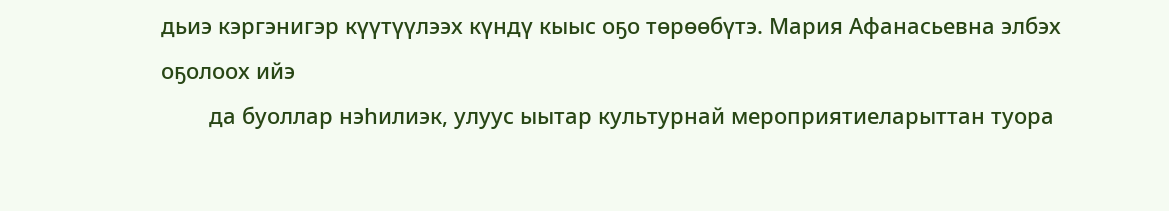дьиэ кэргэнигэр күүтүүлээх күндү кыыс оҕо төрөөбүтэ. Мария Афанасьевна элбэх оҕолоох ийэ
        да буоллар нэһилиэк, улуус ыытар культурнай мероприятиеларыттан туора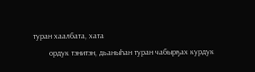туран хаалбата, хата
        ордук тэнитэн, дьаныһан туран чабырҕах курдук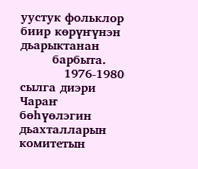уустук фольклор биир көрүҥүнэн дьарыктанан
        барбыта.
           1976-1980 сылга диэри Чараҥ бөһүөлэгин дьахталларын комитетын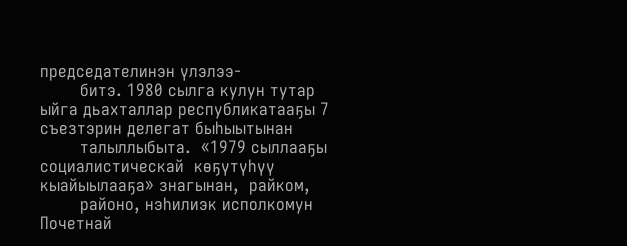председателинэн үлэлээ-
        битэ. 1980 сылга кулун тутар ыйга дьахталлар республикатааҕы 7 съезтэрин делегат быһыытынан
        талыллыбыта.  «1979 сыллааҕы социалистическай  көҕүтүһүү кыайыылааҕа» знагынан,  райком,
        районо, нэһилиэк исполкомун Почетнай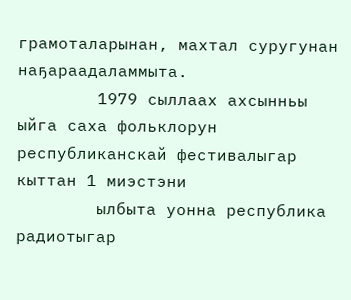грамоталарынан, махтал суругунан наҕараадаламмыта.
        1979 сыллаах ахсынньы ыйга саха фольклорун республиканскай фестивалыгар кыттан 1 миэстэни
        ылбыта уонна республика радиотыгар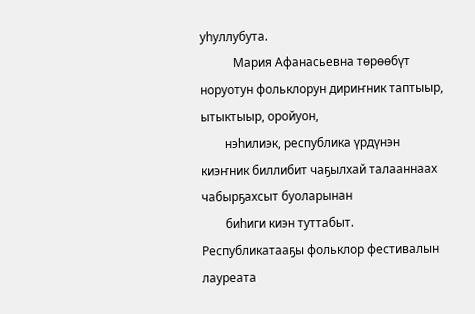уһуллубута.
           Мария Афанасьевна төрөөбүт норуотун фольклорун дириҥник таптыыр, ытыктыыр, оройуон,
        нэһилиэк, республика үрдүнэн киэҥник биллибит чаҕылхай талааннаах чабырҕахсыт буоларынан
        биһиги киэн туттабыт. Республикатааҕы фольклор фестивалын лауреата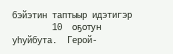бэйэтин таптыыр идэтигэр
        10  оҕотун уһуйбута.  Герой-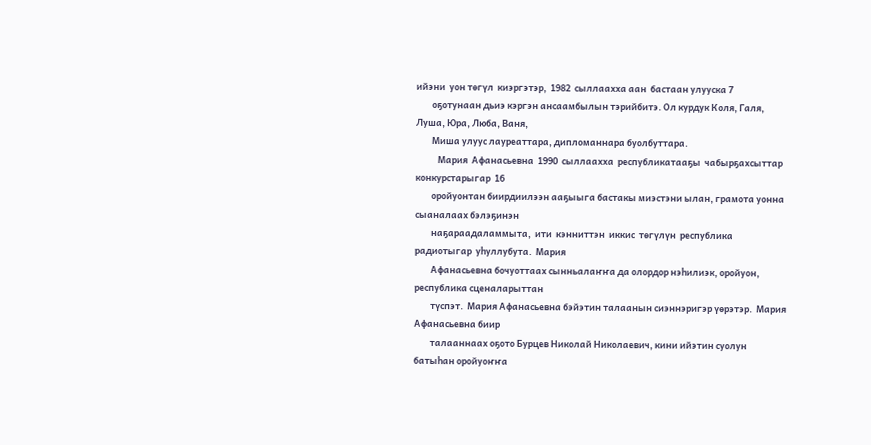ийэни  уон төгүл  киэргэтэр,  1982  сыллаахха аан  бастаан улууска 7
        оҕотунаан дьиэ кэргэн ансаамбылын тэрийбитэ. Ол курдук Коля, Галя, Луша, Юра, Люба, Ваня,
        Миша улуус лауреаттара, дипломаннара буолбуттара.
           Мария  Афанасьевна  1990  сыллаахха  республикатааҕы  чабырҕахсыттар  конкурстарыгар  16
        оройуонтан биирдиилээн ааҕыыга бастакы миэстэни ылан, грамота уонна сыаналаах бэлэҕинэн
        наҕараадаламмыта,  ити  кэнниттэн  иккис  төгүлүн  республика  радиотыгар  уһуллубута.  Мария
        Афанасьевна бочуоттаах сынньалаҥҥа да олордор нэһилиэк, оройуон, республика сценаларыттан
        түспэт.  Мария Афанасьевна бэйэтин талаанын сиэннэригэр үөрэтэр.  Мария Афанасьевна биир
        талааннаах оҕото Бурцев Николай Николаевич, кини ийэтин суолун батыһан оройуоҥҥа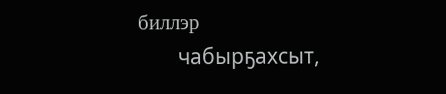биллэр
        чабырҕахсыт,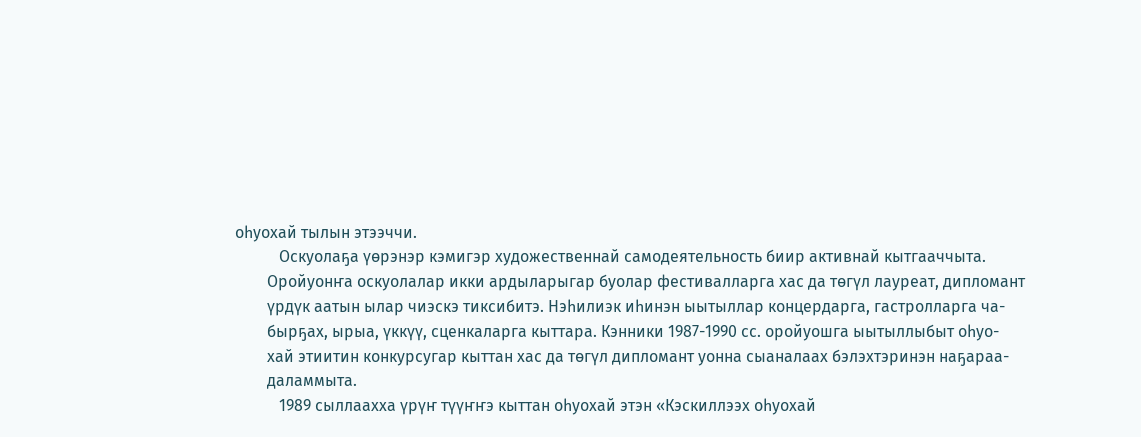оһуохай тылын этээччи.
           Оскуолаҕа үөрэнэр кэмигэр художественнай самодеятельность биир активнай кытгааччыта.
        Оройуонҥа оскуолалар икки ардыларыгар буолар фестивалларга хас да төгүл лауреат, дипломант
        үрдүк аатын ылар чиэскэ тиксибитэ. Нэһилиэк иһинэн ыытыллар концердарга, гастролларга ча-
        бырҕах, ырыа, үккүү, сценкаларга кыттара. Кэнники 1987-1990 сс. оройуошга ыытыллыбыт оһуо-
        хай этиитин конкурсугар кыттан хас да төгүл дипломант уонна сыаналаах бэлэхтэринэн наҕараа-
        даламмыта.
           1989 сыллаахха үрүҥ түүҥҥэ кыттан оһуохай этэн «Кэскиллээх оһуохай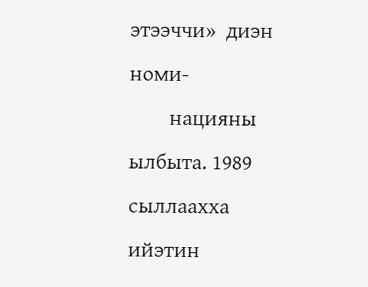этээччи»  диэн номи-
        нацияны ылбыта. 1989 сыллаахха ийэтин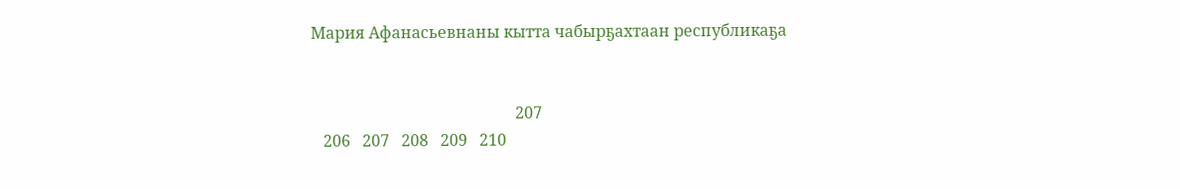Мария Афанасьевнаны кытта чабырҕахтаан республикаҕа


                                                   207
   206   207   208   209   210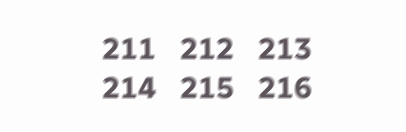211   212   213   214   215   216